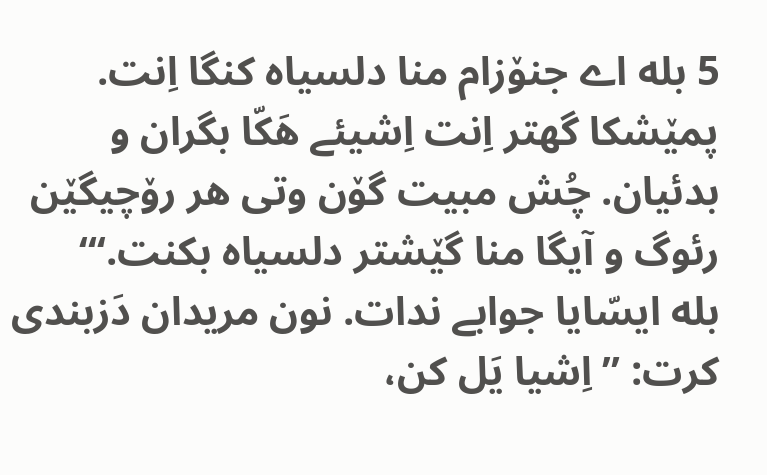5 بله اے جنۆزام منا دلسیاه کنگا اِنت. پمێشکا گهتر اِنت اِشیئے هَکّا بگران و بدئیان. چُش مبیت گۆن وتی هر رۆچیگێن رئوگ و آیگا منا گێشتر دلسیاه بکنت.‘“
بله ایسّایا جوابے ندات. نون مریدان دَزبندی کرت: ”اِشیا یَل کن،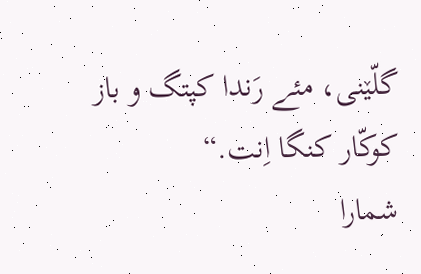گلّێنی، مئے رَندا کپتگ و باز کوکّار کنگا اِنت.“
شمارا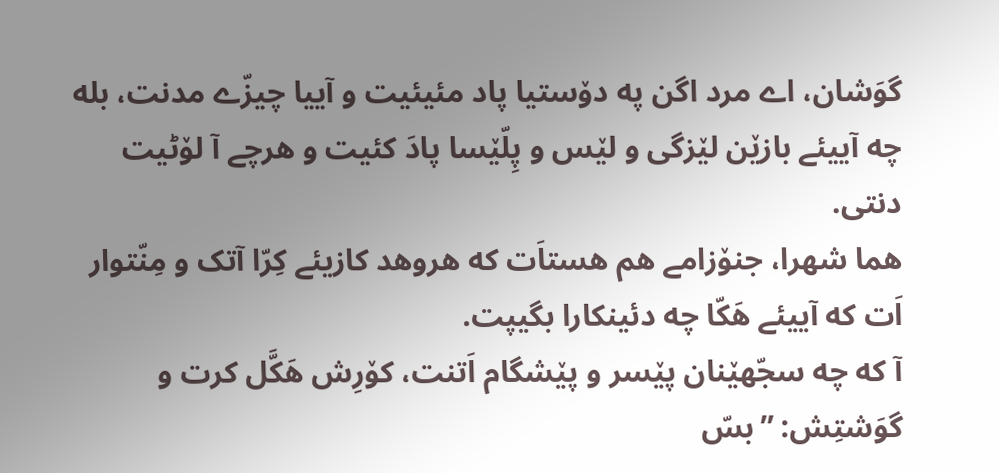گوَشان، اے مرد اگن په دۆستیا پاد مئیئیت و آییا چیزّے مدنت، بله چه آییئے بازێن لێزگی و لێس و پِلّێسا پادَ کئیت و هرچے آ لۆٹیت دنتی.
هما شهرا، جنۆزامے هم هستاَت که هروهد کازیئے کِرّا آتک و مِنّتوار اَت که آییئے هَکّا چه دئینکارا بگیپت.
آ که چه سجّهێنان پێسر و پێشگام اَتنت، کۆرِش هَکَّل کرت و گوَشتِش: ”بسّ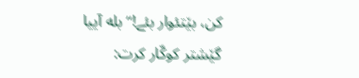کن، بێتئوار بئے!“ بله آییا گێشتر کوکّار کرت: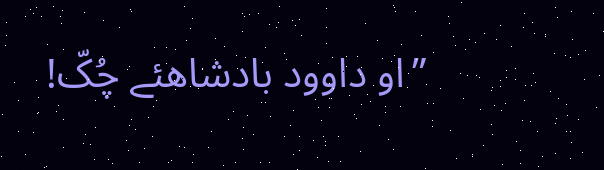”او داوود بادشاهئے چُکّ!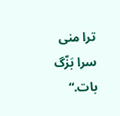ترا منی سرا بَزّگ بات.“